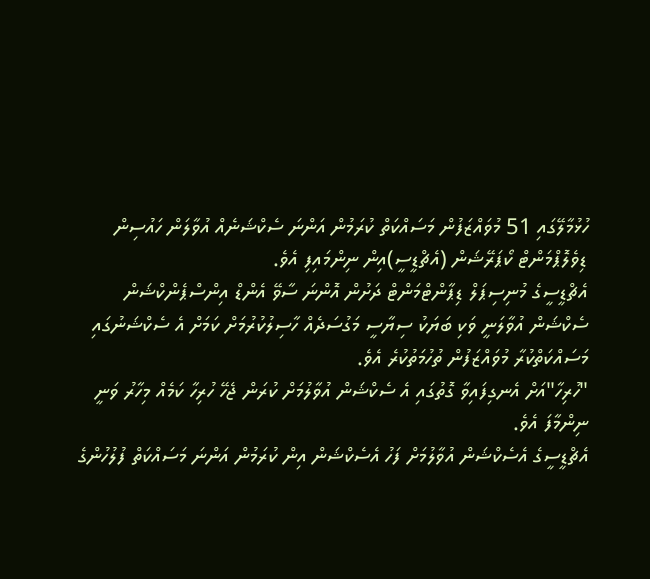ހުޅުމާލޭގައި 51 މުވައްޒަފުން މަސައްކަތް ކުރަމުން އަންނަ ސެކްޝަނެއް އުވާލަން ހައުސިން ޑިވެލޮޕްމަންޓް ކޯޕަރޭޝަން (އެޗްޑީސީ)އިން ނިންމައިފި އެވެ.
އެޗްޑީސީގެ މުނިސިޕަލް ޑިޕާންޓްމަންޓް ދަށުން އޮންނަ ސާވޭ އެންޑް އިންސްޕެންކްޝަން ސެކްޝަން އުވާލަނީ ވަކި ބަޔަކު ސިޔާސީ މަގުސަދެއް ހާސިލުކުރުމަށް ކަމަށް އެ ސެކްޝަނުގައި މަސައްކަތްކުރާ މުވައްޒަފުން ތުހުމަތުކުރެ އެވެ.
"ހުރިހާ"އަށް އެނގިފައިވާ ގޮތުގައި އެ ސެކްޝަން އުވާލުމަށް ކުރަން ޖެހޭ ހުރިހާ ކަމެއް މިހާރު ވަނީ ނިންމާފަ އެވެ.
އެޗްޑީސީގެ އެސެކްޝަން އުވާލުމަށް ފަހު އެސެކްޝަން އިން ކުރަމުން އަންނަ މަސައްކަތް ފުލުހުންގެ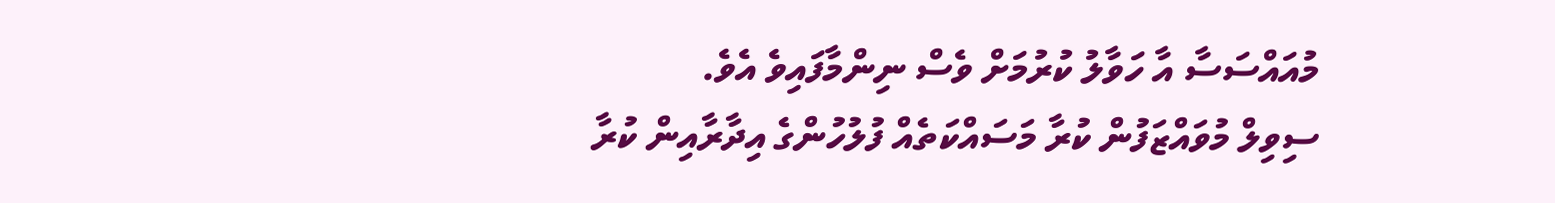މުއައްސަސާ އާ ހަވާލު ކުރުމަށް ވެސް ނިންމާފައިވެ އެވެ.
ސިވިލް މުވައްޒަފުން ކުރާ މަސައްކަތެއް ފުލުހުންގެ އިދާރާއިން ކުރާ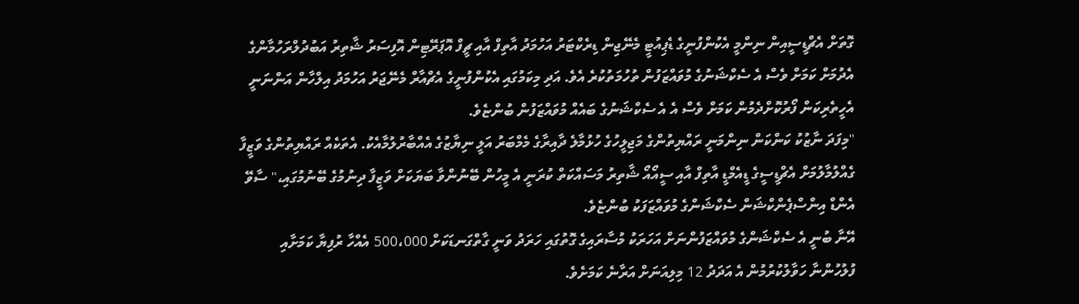ގޮތަށް އެޗްޑީސީއިން ނިންމީ އެކުންފުނީގެ ޑެޕިއުޓީ މެނޭޖިން ޑިރެކްޓަރު އަހުމަދު އާތިފް އާއި ޗީފް އޮޕަރޭޓިން އޮފިސަރު ޝާތިރު އަބުދުލްރަހުމާންގެ އެދުމަށް ކަމަށް ވެސް އެ ސެކްޝަނުގެ މުވައްޒަފުން ތުހުމަތުކުރެ އެވެ. އަދި މިކަމުގައި އެކުންފުނީގެ އެޗްއާރް މެނޭޖަރު އަހުމަދު އިލްހާން އަންނަނީ އެހީތެރިކަން ފޯރުކޮށްދެމުން ކަމަށް ވެސް އެ އެ ސެކްޝަނުގެ ބައެއް މުވައްޒަފުން ބުންޏެވެ.
"މިފަދަ ނާޒުކު ކަންކަން ނިންމަނީ ރައްޔިތުންގެ މަޖިލީހުގެ ހުޅުމާލެ ދާއިރާގެ މެމްބަރު އަލީ ނިޔާޒުގެ އެއްބާރުލުމާއެކު. އެތަކެއް ރައްޔިތުންގެ ވަޒީފާ ގެއްލުމާލުމަށް އެޗްޑީސީގެ ޑީއެމްޑީ އާތިފް އާއި ސީއޯއޯ ޝާތިރު މަސައްކަތް ކުރަނީ އެ މީހުން ބޭނުންވާ ބަޔަކަށް ވަޒީފާ ދިނުމުގެ ބޭނުމުގައި،" ސާވޭ އެންޑް އިންސްޕެންކްޝަން ސެކްޝަންގެ މުވައްޒަފަކު ބުންޏެވެ.
އޭނާ ބުނީ އެ ސެކްޝަންގެ މުވައްޒަފުންނަށް އަހަރަކު މުސާރައިގެ ގޮތުގައި ހަރަދު ވަނީ ގާތްގަނޑަކަށް 500،000 އެއްހާ ރުފިޔާ ކަމަށާއި ފުލުހުންނާ ހަވާލުކުރުމުން އެ އަދަދު 12 މިލިއަނަށް އަރާނެ ކަމަށެވެ.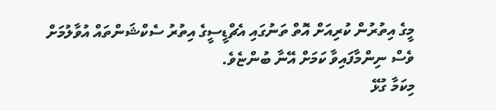މީގެ އިތުރުން ކުރިއަށް އޮތް ތަނުގައި އެޗްޑީސީގެ އިތުރު ސެކްޝަންތައް އުވާލުމަށް ވެސް ނިންމާފައިވާ ކަމަށް އޭނާ ބުންޏެވެ.
މިކަމާ ގުޅޭ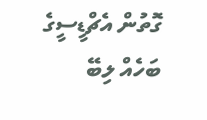ގޮތުން އެޗްޑީސީގެ ބަހެއް ލިބޭ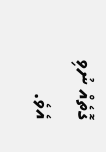ގޮތެއް ނުވި އެވެ.